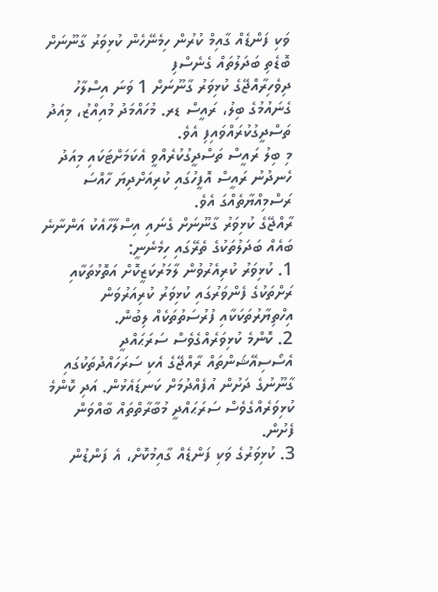ވަކި ފަންޑެއް ގާއިމް ކުރުން ހިމެނޭހެން ކުޅިވަރު ގާނޫނަށް ބޮޑެތި ބަދަލުތައް ގެނެސްފި
ދިވެހިރާއްޖޭގެ ކުޅިވަރު ގާނޫނަށް 1 ވަނަ އިސްލާހު ގެނައުމުގެ ބިލު، ރައީސް ޑރ. މުހައްމަދު މުއިއްޒު، މިއަދު ތަސްދީގުކުރައްވައިފި އެވެ.
މި ބިލު ރައީސް ތަސްދީގުކުރެއްވީ އެކަމަށްޓަކައި މިއަދު ހެނދުނު ރައީސް އޮފީހުގައި ކުރިއަށްދިޔަ ހާއްސަ ރަސްމިއްޔާތެއްގަ އެވެ.
ރާއްޖޭގެ ކުޅިވަރު ގާނޫނަށް ގެނައި އިސްލާހާއެކު އަންނާނެ ބައެއް ބަދަލުތަކުގެ ތެރޭގައި ހިމެނެނީ:
1. ކުޅިވަރު ކުރިއެރުވުން ލާމަރުކަޒީކޮށް އަތޮޅުތަކާއި ރަށްތަކުގެ ފެންވަރުގައި ކުޅިވަރު ކުރިއަރުވަން އިހްތިޔާރުތަކަކާއި ފުރުސަތުތަކެއް ލިބުން.
2. ކޮންމެ ކުޅިވަރެއްގެވެސް ސަރަޙައްދީ އެސޯސިއޭޝަންތައް ރާއްޖޭގެ އެކި ސަރަހައްދުތަކުގައި ގާނޫނުގެ ދަށުން އުފެއްދުމަށް ކަނޑައެޅުން. އަދި ކޮންމެ ކުޅިވަރެއްގެވެސް ސަރަޙައްދީ މުބާރާތްތައް ބާއްވަން ފެށުން.
3. ކުޅިވަރުގެ ވަކި ފަންޑެއް ގާއިމުކޮށް، އެ ފަންޑުން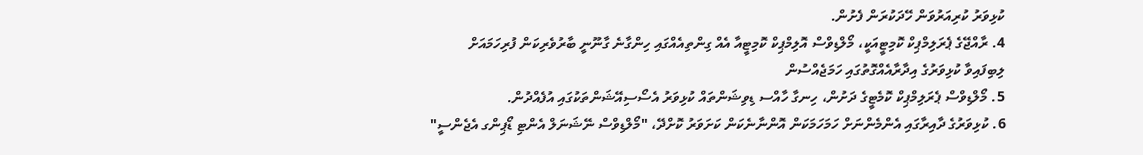ކުޅިވަރު ކުރިއަރުވަން ހޭދަކުރަން ފެށުން.
4. ރާއްޖޭގެ ޕެރަލިމްޕިކް ކޮމިޓީއަކީ، މޯލްޑިވްސް އޮލިމްޕިކް ކޮމިޓީއާ އެއް ގިންތިއެއްގައި ހިންގާނެ ގާނޫނީ ބާރުވެރިކަން ފުރިހަމައަށް ލިބިފައިވާ ކުޅިވަރުގެ އިދާރާއެއްގޮތުގައި ހަމަޖެއްސުން
5. މޯލްޑިވްސް ޕެރަލިމްޕިކް ކޮމެޓީގެ ދަށުން، ހިނގާ ހާއްސ ޑިވިޝަންތައް ކުޅިވަރު އެސޯސިއޭޝަންތަކުގައި އުފެއްދުން.
6. ކުޅިވަރުގެ ދާއިރާގައި އެންމެންނަށް ހަމަހަމަކަން އޮންނާނެކަން ކަށަވަރު ކޮށްދޭ، "މޯލްޑިވްސް ނޭޝަނަލް އެންޓި ޑޯޕިންގ އެޖެންސީ"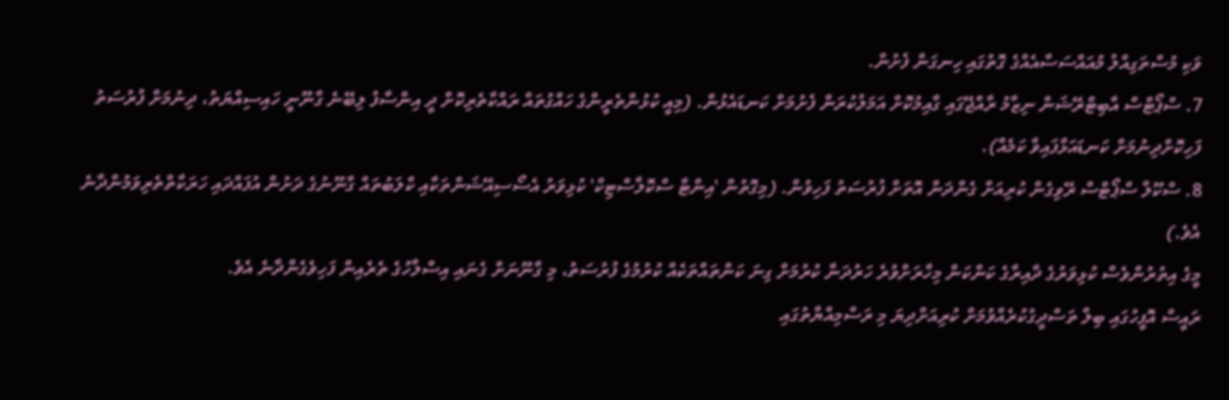ވަކި މުސްތަގިއްލު މުއައްސަސާއެއްގެ ގޮތުގައި ހިނގަން ފެށުން.
7. ސްޕޯޓްސް އާބިޓްރޭޝަން ނިޒާމު ރާއްޖޭގައި ގާއިމުކޮށް އަމަލުކުރަން ފެށުމަށް ކަނޑައެޅުން. (މިއީ ކުޅުންތެރީންގެ ހައްގުތައް ރައްކާތެރިކޮށް ދީ އިންސާފު ލިބޭނެ ގާނޫނީ ހައިސިއްޔަތު، ދިނުމަށް ފުރުސަތު ފަހިކޮށްދިނުމަށް ކަނޑައަޅާފައިވާ ކަމެއް).
8. ސްކޫލް ސްޕޯޓްސް ރޭވިގެން ކުރިއަށް ގެންދަން އޮތަށް ފުރުސަތު ފަހިވުން. (މިގޮތުން 'އިންޓާ ސްކޮލާސްޓިކް' ކުޅިވަރު އެސޯސިއޭޝަންތަކާއި ކްލަބުތައް ގާނޫނުގެ ދަށުން އުފައްދައި ހަރަކާތްތެރިވަމުންދާނެ އެވެ.)
މީގެ އިތުރުންވެސް ކުޅިވަރުގެ ދާއިރާގެ ކަންކަން މިހާރަށްވުރެ ހަރުދަނާ ކުރުމަށް ގިނަ ކަންތައްތަކެއް ކުރުމުގެ ފުރުސަތު، މި ގާނޫނަށް ގެނައި އިސްލާހުގެ ތެރެއިން ފަހިވެގެންދާނެ އެވެ.
ރައީސް އޮފީހުގައި ބިލް ތަސްދީގުކުރެއްވުމަށް ކުރިއަށްދިޔަ މި ރަސްމިއްޔާތުގައި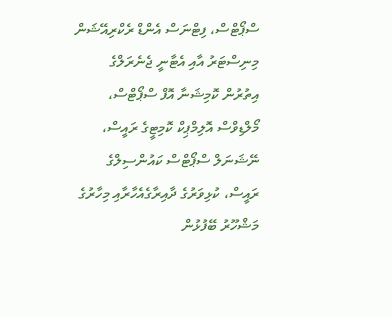ސްޕޯޓްސް، ފިޓްނަސް އެންޑް ރެކްރިއޭޝަން މިނިސްޓަރު އާއި އެޓާނީ ޖެނެރަލްގެ އިތުރުން ކޮމިޝަނާ އޮފް ސްޕޯޓްސް، މޯލްޑިވްސް އޮލިމްޕިކް ކޮމިޓީގެ ރައީސް، ނޭޝަނަލް ސްޕޯޓްސް ކައުންސިލްގެ ރައީސް، ކުޅިވަރުގެ ދާއިރާގެއެހާރާއި މިހާރުގެ މަޝްހޫރު ބޭފުޅުން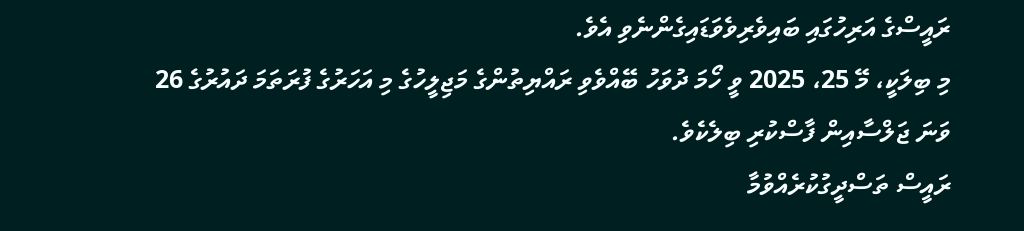ރައީސްގެ އަރިހުގައި ބައިވެރިވެވަޑައިގެންނެވި އެވެ.
މި ބިލަކީ، މޭ 25، 2025 ވީ ހޯމަ ދުވަހު ބޭއްވެވި ރައްޔިތުންގެ މަޖިލީހުގެ މި އަހަރުގެ ފުރަތަމަ ދައުރުގެ 26 ވަނަ ޖަލްސާއިން ފާސްކުރި ބިލެކެވެ.
ރައީސް ތަސްދީގުކުރެއްވުމާ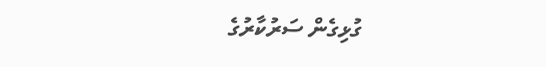ގުޅިގެން ސަރުކާރުގެ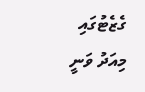ގެޒެޓުގައި މިއަދު ވަނީ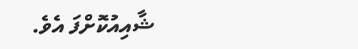ޝާއިއުކޮށްފަ އެވެ.